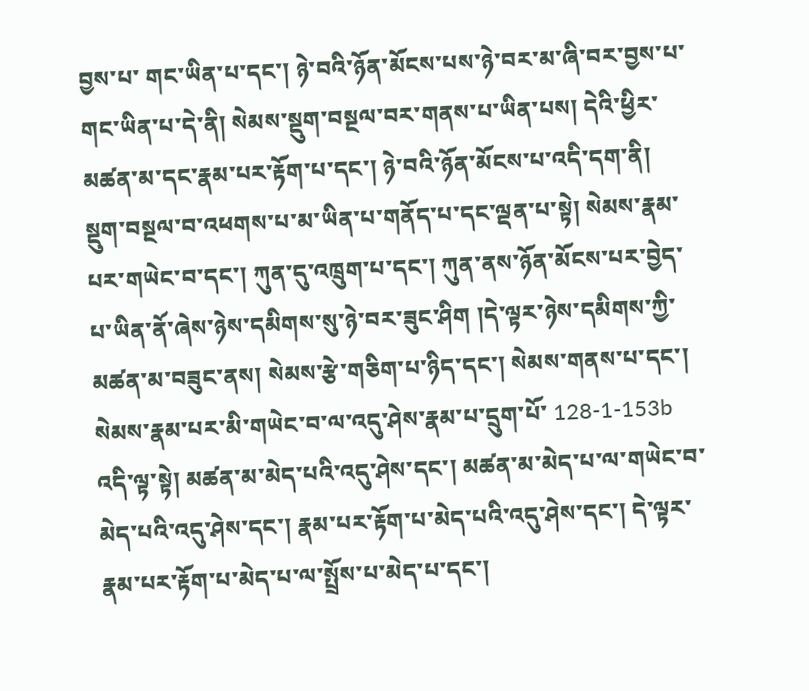བྱས་པ་ གང་ཡིན་པ་དང་། ཉེ་བའི་ཉོན་མོངས་པས་ཉེ་བར་མ་ཞི་བར་བྱས་པ་གང་ཡིན་པ་དེ་ནི། སེམས་སྡུག་བསྔལ་བར་གནས་པ་ཡིན་པས། དེའི་ཕྱིར་མཚན་མ་དང་རྣམ་པར་རྟོག་པ་དང་། ཉེ་བའི་ཉོན་མོངས་པ་འདི་དག་ནི། སྡུག་བསྔལ་བ་འཕགས་པ་མ་ཡིན་པ་གནོད་པ་དང་ལྡན་པ་སྟེ། སེམས་རྣམ་ པར་གཡེང་བ་དང་། ཀུན་དུ་འཁྲུག་པ་དང་། ཀུན་ནས་ཉོན་མོངས་པར་བྱེད་པ་ཡིན་ནོ་ཞེས་ཉེས་དམིགས་སུ་ཉེ་བར་ཟུང་ཤིག །དེ་ལྟར་ཉེས་དམིགས་ཀྱི་མཚན་མ་བཟུང་ནས། སེམས་རྩེ་གཅིག་པ་ཉིད་དང་། སེམས་གནས་པ་དང་། སེམས་རྣམ་པར་མི་གཡེང་བ་ལ་འདུ་ཤེས་རྣམ་པ་དྲུག་པོ་ 128-1-153b འདི་ལྟ་སྟེ། མཚན་མ་མེད་པའི་འདུ་ཤེས་དང་། མཚན་མ་མེད་པ་ལ་གཡེང་བ་མེད་པའི་འདུ་ཤེས་དང་། རྣམ་པར་རྟོག་པ་མེད་པའི་འདུ་ཤེས་དང་། དེ་ལྟར་རྣམ་པར་རྟོག་པ་མེད་པ་ལ་སྤྲོས་པ་མེད་པ་དང་།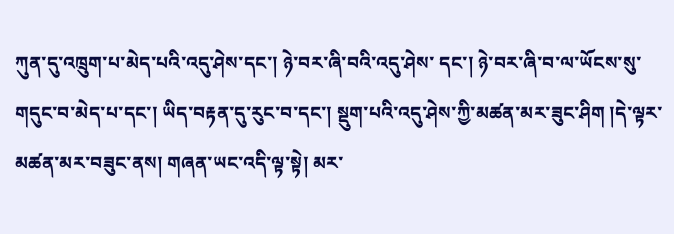ཀུན་དུ་འཁྲུག་པ་མེད་པའི་འདུ་ཤེས་དང་། ཉེ་བར་ཞི་བའི་འདུ་ཤེས་ དང་། ཉེ་བར་ཞི་བ་ལ་ཡོངས་སུ་གདུང་བ་མེད་པ་དང་། ཡིད་བརྟན་དུ་རུང་བ་དང་། སྡུག་པའི་འདུ་ཤེས་ཀྱི་མཚན་མར་ཟུང་ཤིག །དེ་ལྟར་མཚན་མར་བཟུང་ནས། གཞན་ཡང་འདི་ལྟ་སྟེ། མར་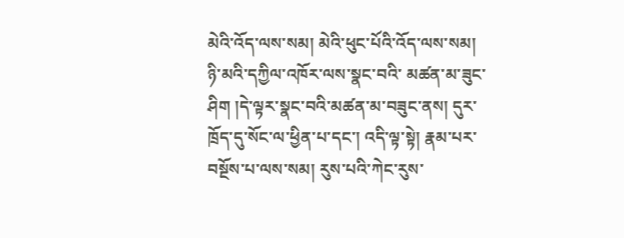མེའི་འོད་ལས་སམ། མེའི་ཕུང་པོའི་འོད་ལས་སམ། ཉི་མའི་དཀྱིལ་འཁོར་ལས་སྣང་བའི་ མཚན་མ་ཟུང་ཤིག །དེ་ལྟར་སྣང་བའི་མཚན་མ་བཟུང་ནས། དུར་ཁྲོད་དུ་སོང་ལ་ཕྱིན་པ་དང་། འདི་ལྟ་སྟེ། རྣམ་པར་བསྔོས་པ་ལས་སམ། རུས་པའི་ཀེང་རུས་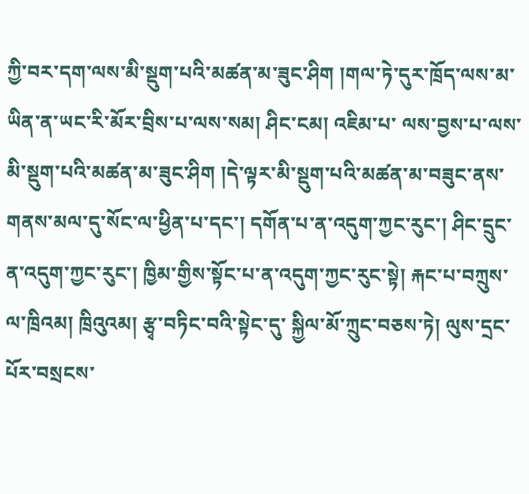ཀྱི་བར་དག་ལས་མི་སྡུག་པའི་མཚན་མ་ཟུང་ཤིག །གལ་ཏེ་དུར་ཁྲོད་ལས་མ་ཡིན་ན་ཡང་རི་མོར་བྲིས་པ་ལས་སམ། ཤིང་ངམ། འཇིམ་པ་ ལས་བྱས་པ་ལས་མི་སྡུག་པའི་མཚན་མ་ཟུང་ཤིག །དེ་ལྟར་མི་སྡུག་པའི་མཚན་མ་བཟུང་ནས་གནས་མལ་དུ་སོང་ལ་ཕྱིན་པ་དང་། དགོན་པ་ན་འདུག་ཀྱང་རུང་། ཤིང་དྲུང་ན་འདུག་ཀྱང་རུང་། ཁྱིམ་གྱིས་སྟོང་པ་ན་འདུག་ཀྱང་རུང་སྟེ། རྐང་པ་བཀྲུས་ལ་ཁྲིའམ། ཁྲིའུའམ། རྩྭ་བཏིང་བའི་སྟེང་དུ་ སྐྱིལ་མོ་ཀྲུང་བཅས་ཏེ། ལུས་དྲང་པོར་བསྲངས་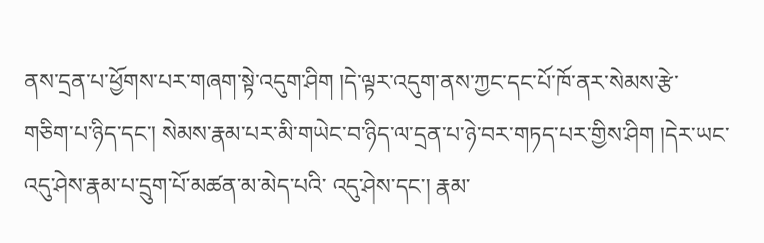ནས་དྲན་པ་ཕྱོགས་པར་གཞག་སྟེ་འདུག་ཤིག །དེ་ལྟར་འདུག་ནས་ཀྱང་དང་པོ་ཁོ་ནར་སེམས་རྩེ་གཅིག་པ་ཉིད་དང་། སེམས་རྣམ་པར་མི་གཡེང་བ་ཉིད་ལ་དྲན་པ་ཉེ་བར་གཏད་པར་གྱིས་ཤིག །དེར་ཡང་འདུ་ཤེས་རྣམ་པ་དྲུག་པོ་མཚན་མ་མེད་པའི་ འདུ་ཤེས་དང་། རྣམ་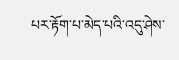པར་རྟོག་པ་མེད་པའི་འདུ་ཤེས་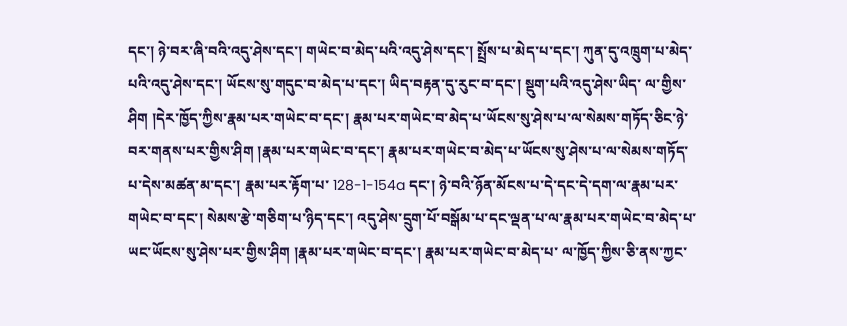དང་། ཉེ་བར་ཞི་བའི་འདུ་ཤེས་དང་། གཡེང་བ་མེད་པའི་འདུ་ཤེས་དང་། སྤྲོས་པ་མེད་པ་དང་། ཀུན་དུ་འཁྲུག་པ་མེད་པའི་འདུ་ཤེས་དང་། ཡོངས་སུ་གདུང་བ་མེད་པ་དང་། ཡིད་བརྟན་དུ་རུང་བ་དང་། སྡུག་པའི་འདུ་ཤེས་ཡིད་ ལ་གྱིས་ཤིག །དེར་ཁྱོད་ཀྱིས་རྣམ་པར་གཡེང་བ་དང་། རྣམ་པར་གཡེང་བ་མེད་པ་ཡོངས་སུ་ཤེས་པ་ལ་སེམས་གཏོད་ཅིང་ཉེ་བར་གནས་པར་གྱིས་ཤིག །རྣམ་པར་གཡེང་བ་དང་། རྣམ་པར་གཡེང་བ་མེད་པ་ཡོངས་སུ་ཤེས་པ་ལ་སེམས་གཏོད་པ་དེས་མཚན་མ་དང་། རྣམ་པར་རྟོག་པ་ 128-1-154a དང་། ཉེ་བའི་ཉོན་མོངས་པ་དེ་དང་དེ་དག་ལ་རྣམ་པར་གཡེང་བ་དང་། སེམས་རྩེ་གཅིག་པ་ཉིད་དང་། འདུ་ཤེས་དྲུག་པོ་བསྒོམ་པ་དང་ལྡན་པ་ལ་རྣམ་པར་གཡེང་བ་མེད་པ་ཡང་ཡོངས་སུ་ཤེས་པར་གྱིས་ཤིག །རྣམ་པར་གཡེང་བ་དང་། རྣམ་པར་གཡེང་བ་མེད་པ་ ལ་ཁྱོད་ཀྱིས་ཅི་ནས་ཀྱང་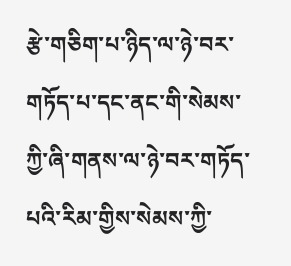རྩེ་གཅིག་པ་ཉིད་ལ་ཉེ་བར་གཏོད་པ་དང་ནང་གི་སེམས་ཀྱི་ཞི་གནས་ལ་ཉེ་བར་གཏོད་པའི་རིམ་གྱིས་སེམས་ཀྱི་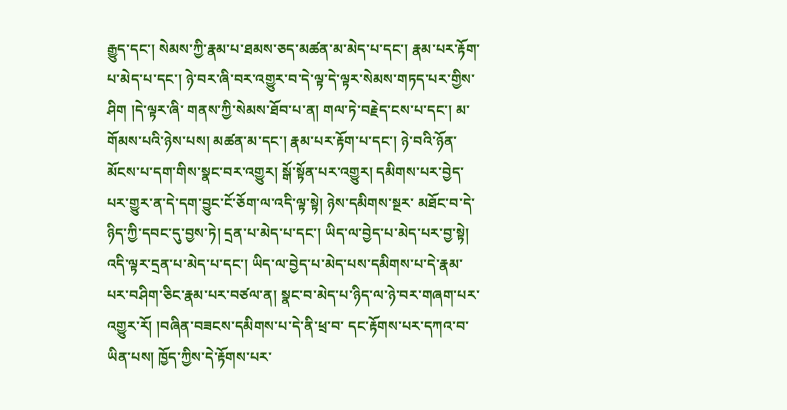རྒྱུད་དང་། སེམས་ཀྱི་རྣམ་པ་ཐམས་ཅད་མཚན་མ་མེད་པ་དང་། རྣམ་པར་རྟོག་པ་མེད་པ་དང་། ཉེ་བར་ཞི་བར་འགྱུར་བ་དེ་ལྟ་དེ་ལྟར་སེམས་གཏད་པར་གྱིས་ཤིག །དེ་ལྟར་ཞི་ གནས་ཀྱི་སེམས་ཐོབ་པ་ན། གལ་ཏེ་བརྗེད་ངས་པ་དང་། མ་གོམས་པའི་ཉེས་པས། མཚན་མ་དང་། རྣམ་པར་རྟོག་པ་དང་། ཉེ་བའི་ཉོན་མོངས་པ་དག་གིས་སྣང་བར་འགྱུར། སྒོ་སྟོན་པར་འགྱུར། དམིགས་པར་བྱེད་པར་གྱུར་ན་དེ་དག་བྱུང་ངོ་ཅོག་ལ་འདི་ལྟ་སྟེ། ཉེས་དམིགས་སྔར་ མཐོང་བ་དེ་ཉིད་ཀྱི་དབང་དུ་བྱས་ཏེ། དྲན་པ་མེད་པ་དང་། ཡིད་ལ་བྱེད་པ་མེད་པར་བྱ་སྟེ། འདི་ལྟར་དྲན་པ་མེད་པ་དང་། ཡིད་ལ་བྱེད་པ་མེད་པས་དམིགས་པ་དེ་རྣམ་པར་བཤིག་ཅིང་རྣམ་པར་བཙལ་ན། སྣང་བ་མེད་པ་ཉིད་ལ་ཉེ་བར་གཞག་པར་འགྱུར་རོ། །བཞིན་བཟངས་དམིགས་པ་དེ་ནི་ཕྲ་བ་ དང་རྟོགས་པར་དཀའ་བ་ཡིན་པས། ཁྱོད་ཀྱིས་དེ་རྟོགས་པར་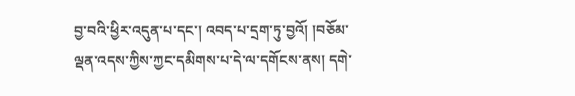བྱ་བའི་ཕྱིར་འདུན་པ་དང་། འབད་པ་དྲག་ཏུ་བྱའོ། །བཅོམ་ལྡན་འདས་ཀྱིས་ཀྱང་དམིགས་པ་དེ་ལ་དགོངས་ནས། དགེ་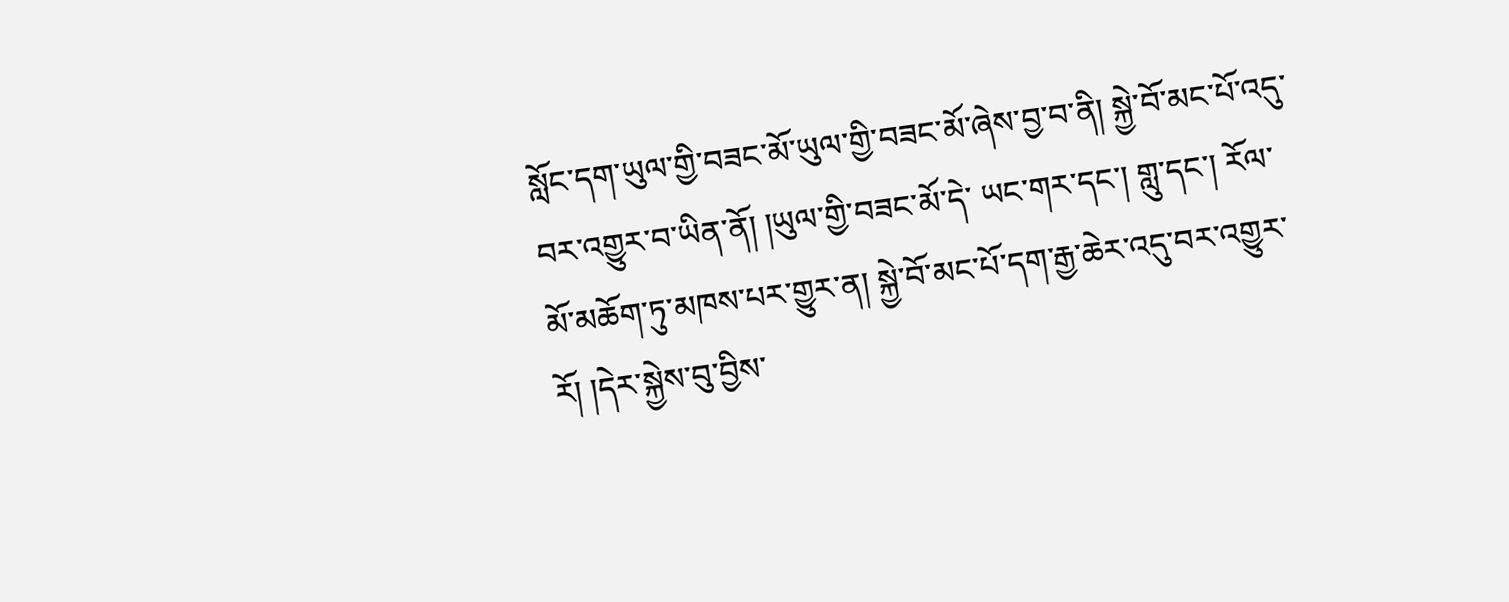སློང་དག་ཡུལ་གྱི་བཟང་མོ་ཡུལ་གྱི་བཟང་མོ་ཞེས་བྱ་བ་ནི། སྐྱེ་བོ་མང་པོ་འདུ་བར་འགྱུར་བ་ཡིན་ནོ། །ཡུལ་གྱི་བཟང་མོ་དེ་ ཡང་གར་དང་། གླུ་དང་། རོལ་མོ་མཆོག་ཏུ་མཁས་པར་གྱུར་ན། སྐྱེ་བོ་མང་པོ་དག་རྒྱ་ཆེར་འདུ་བར་འགྱུར་རོ། །དེར་སྐྱེས་བུ་བྱིས་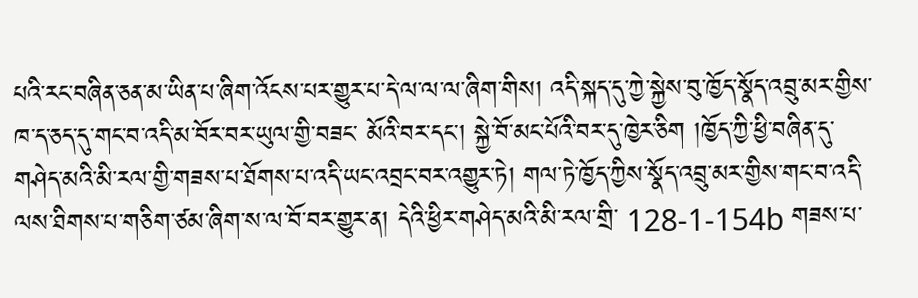པའི་རང་བཞིན་ཅན་མ་ཡིན་པ་ཞིག་འོངས་པར་གྱུར་པ་དེ་ལ་ལ་ལ་ཞིག་གིས། འདི་སྐད་དུ་ཀྱེ་སྐྱེས་བུ་ཁྱོད་སྣོད་འབྲུ་མར་གྱིས་ཁ་ད་ཅད་དུ་གང་བ་འདི་མ་བོར་བར་ཡུལ་གྱི་བཟང་ མོའི་བར་དང་། སྐྱེ་བོ་མང་པོའི་བར་དུ་ཁྱེར་ཅིག །ཁྱོད་ཀྱི་ཕྱི་བཞིན་དུ་གཤེད་མའི་མི་རལ་གྱི་གཟས་པ་ཐོགས་པ་འདི་ཡང་འབྲང་བར་འགྱུར་ཏེ། གལ་ཏེ་ཁྱོད་ཀྱིས་སྣོད་འབྲུ་མར་གྱིས་གང་བ་འདི་ལས་ཐིགས་པ་གཅིག་ཙམ་ཞིག་ས་ལ་བོ་བར་གྱུར་ན། དེའི་ཕྱིར་གཤེད་མའི་མི་རལ་གྲི་ 128-1-154b གཟས་པ་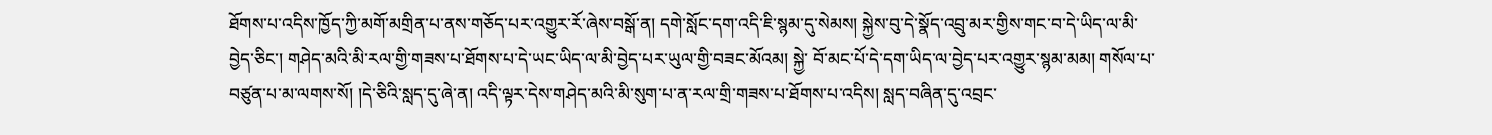ཐོགས་པ་འདིས་ཁྱོད་ཀྱི་མགོ་མགྲིན་པ་ནས་གཅོད་པར་འགྱུར་རོ་ཞེས་བསྒོ་ན། དགེ་སློང་དག་འདི་ཇི་སྙམ་དུ་སེམས། སྐྱེས་བུ་དེ་སྣོད་འབྲུ་མར་གྱིས་གང་བ་དེ་ཡིད་ལ་མི་བྱེད་ཅིང་། གཤེད་མའི་མི་རལ་གྱི་གཟས་པ་ཐོགས་པ་དེ་ཡང་ཡིད་ལ་མི་བྱེད་པར་ཡུལ་གྱི་བཟང་མོའམ། སྐྱེ་ བོ་མང་པོ་དེ་དག་ཡིད་ལ་བྱེད་པར་འགྱུར་སྙམ་མམ། གསོལ་པ་བཙུན་པ་མ་ལགས་སོ། །དེ་ཅིའི་སླད་དུ་ཞེ་ན། འདི་ལྟར་དེས་གཤེད་མའི་མི་སུག་པ་ན་རལ་གྲི་གཟས་པ་ཐོགས་པ་འདིས། སླད་བཞིན་དུ་འབྲང་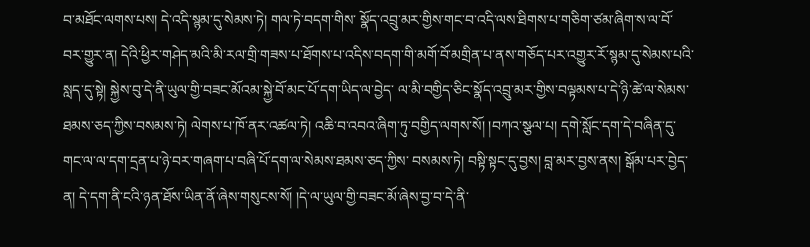བ་མཐོང་ལགས་པས། དེ་འདི་སྙམ་དུ་སེམས་ཏེ། གལ་ཏེ་བདག་གིས་ སྣོད་འབྲུ་མར་གྱིས་གང་བ་འདི་ལས་ཐིགས་པ་གཅིག་ཙམ་ཞིག་ས་ལ་བོ་བར་གྱུར་ན། དེའི་ཕྱིར་གཤེད་མའི་མི་རལ་གྲི་གཟས་པ་ཐོགས་པ་འདིས་བདག་གི་མགོ་བོ་མགྲིན་པ་ནས་གཅོད་པར་འགྱུར་རོ་སྙམ་དུ་སེམས་པའི་སླད་དུ་སྟེ། སྐྱེས་བུ་དེ་ནི་ཡུལ་གྱི་བཟང་མོའམ་སྐྱེ་བོ་མང་པོ་དག་ཡིད་ལ་བྱེད་ ལ་མི་བགྱིད་ཅིང་སྣོད་འབྲུ་མར་གྱིས་བལྟམས་པ་དེ་ཉི་ཚེ་ལ་སེམས་ཐམས་ཅད་ཀྱིས་བསམས་ཏེ། ལེགས་པ་ཁོ་ནར་འཚལ་ཏེ། འཆི་བ་འབའ་ཞིག་ཏུ་བགྱིད་ལགས་སོ། །བཀའ་སྩལ་པ། དགེ་སློང་དག་དེ་བཞིན་དུ་གང་ལ་ལ་དག་དྲན་པ་ཉེ་བར་གཞག་པ་བཞི་པོ་དག་ལ་སེམས་ཐམས་ཅད་ཀྱིས་ བསམས་ཏེ། བསྟི་སྟང་དུ་བྱས། བླ་མར་བྱས་ནས། སྒོམ་པར་བྱེད་ན། དེ་དག་ནི་ངའི་ཉན་ཐོས་ཡིན་ནོ་ཞེས་གསུངས་སོ། །དེ་ལ་ཡུལ་གྱི་བཟང་མོ་ཞེས་བྱ་བ་དེ་ནི་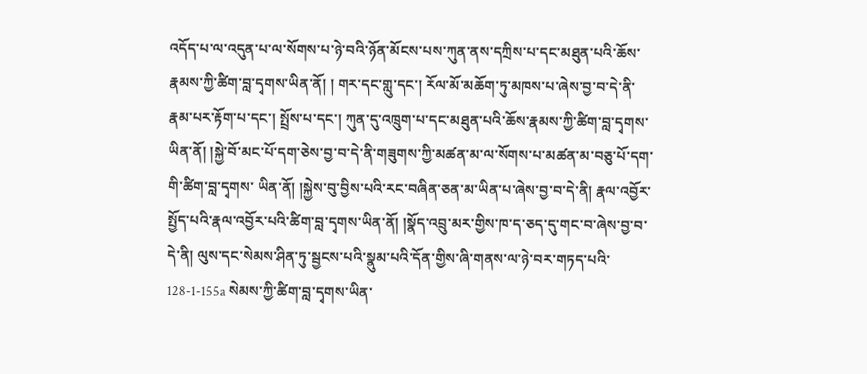འདོད་པ་ལ་འདུན་པ་ལ་སོགས་པ་ཉེ་བའི་ཉོན་མོངས་པས་ཀུན་ནས་དཀྲིས་པ་དང་མཐུན་པའི་ཆོས་རྣམས་ཀྱི་ཚིག་བླ་དྭགས་ཡིན་ནོ། ། གར་དང་གླུ་དང་། རོལ་མོ་མཆོག་ཏུ་མཁས་པ་ཞེས་བྱ་བ་དེ་ནི་རྣམ་པར་རྟོག་པ་དང་། སྤྲོས་པ་དང་། ཀུན་དུ་འཁྲུག་པ་དང་མཐུན་པའི་ཆོས་རྣམས་ཀྱི་ཚིག་བླ་དྭགས་ཡིན་ནོ། །སྐྱེ་བོ་མང་པོ་དག་ཅེས་བྱ་བ་དེ་ནི་གཟུགས་ཀྱི་མཚན་མ་ལ་སོགས་པ་མཚན་མ་བཅུ་པོ་དག་གི་ཚིག་བླ་དྭགས་ ཡིན་ནོ། །སྐྱེས་བུ་བྱིས་པའི་རང་བཞིན་ཅན་མ་ཡིན་པ་ཞེས་བྱ་བ་དེ་ནི། རྣལ་འབྱོར་སྤྱོད་པའི་རྣལ་འབྱོར་པའི་ཚིག་བླ་དྭགས་ཡིན་ནོ། །སྣོད་འབྲུ་མར་གྱིས་ཁ་ད་ཅད་དུ་གང་བ་ཞེས་བྱ་བ་དེ་ནི། ལུས་དང་སེམས་ཤིན་ཏུ་སྦྱངས་པའི་སྣུམ་པའི་དོན་གྱིས་ཞི་གནས་ལ་ཉེ་བར་གཏད་པའི་ 128-1-155a སེམས་ཀྱི་ཚིག་བླ་དྭགས་ཡིན་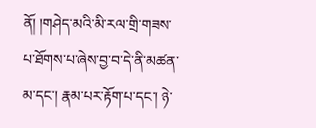ནོ། །གཤེད་མའི་མི་རལ་གྲི་གཟས་པ་ཐོགས་པ་ཞེས་བྱ་བ་དེ་ནི་མཚན་མ་དང་། རྣམ་པར་རྟོག་པ་དང་། ཉེ་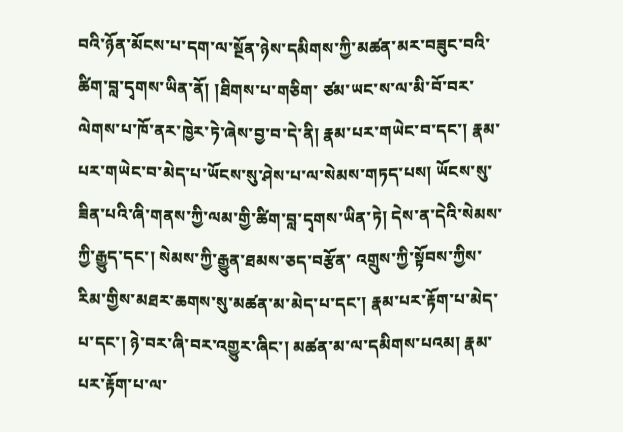བའི་ཉོན་མོངས་པ་དག་ལ་སྔོན་ཉེས་དམིགས་ཀྱི་མཚན་མར་བཟུང་བའི་ཚིག་བླ་དྭགས་ཡིན་ནོ། །ཐིགས་པ་གཅིག་ ཙམ་ཡང་ས་ལ་མི་བོ་བར་ལེགས་པ་ཁོ་ནར་ཁྱེར་ཏེ་ཞེས་བྱ་བ་དེ་ནི། རྣམ་པར་གཡེང་བ་དང་། རྣམ་པར་གཡེང་བ་མེད་པ་ཡོངས་སུ་ཤེས་པ་ལ་སེམས་གཏད་པས། ཡོངས་སུ་ཟིན་པའི་ཞི་གནས་ཀྱི་ལམ་གྱི་ཚིག་བླ་དྭགས་ཡིན་ཏེ། དེས་ན་དེའི་སེམས་ཀྱི་རྒྱུད་དང་། སེམས་ཀྱི་རྒྱུན་ཐམས་ཅད་བརྩོན་ འགྲུས་ཀྱི་སྟོབས་ཀྱིས་རིམ་གྱིས་མཐར་ཆགས་སུ་མཚན་མ་མེད་པ་དང་། རྣམ་པར་རྟོག་པ་མེད་པ་དང་། ཉེ་བར་ཞི་བར་འགྱུར་ཞིང་། མཚན་མ་ལ་དམིགས་པའམ། རྣམ་པར་རྟོག་པ་ལ་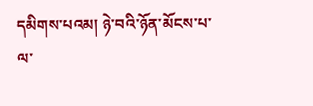དམིགས་པའམ། ཉེ་བའི་ཉོན་མོངས་པ་ལ་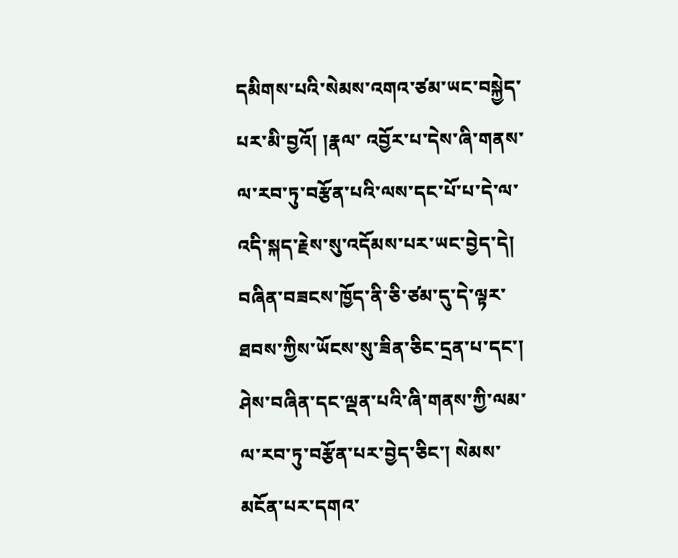དམིགས་པའི་སེམས་འགའ་ཙམ་ཡང་བསྐྱེད་པར་མི་བྱའོ། །རྣལ་ འབྱོར་པ་དེས་ཞི་གནས་ལ་རབ་ཏུ་བརྩོན་པའི་ལས་དང་པོ་པ་དེ་ལ་འདི་སྐད་རྗེས་སུ་འདོམས་པར་ཡང་བྱེད་དེ། བཞིན་བཟངས་ཁྱོད་ནི་ཅི་ཙམ་དུ་དེ་ལྟར་ཐབས་ཀྱིས་ཡོངས་སུ་ཟིན་ཅིང་དྲན་པ་དང་། ཤེས་བཞིན་དང་ལྡན་པའི་ཞི་གནས་ཀྱི་ལམ་ལ་རབ་ཏུ་བརྩོན་པར་བྱེད་ཅིང་། སེམས་མངོན་པར་དགའ་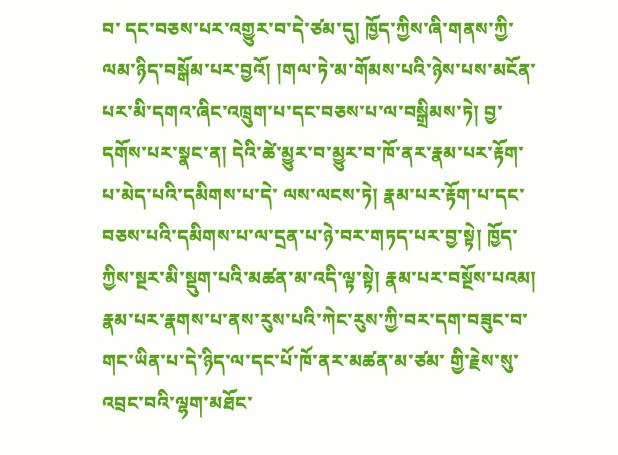བ་ དང་བཅས་པར་འགྱུར་བ་དེ་ཙམ་དུ། ཁྱོད་ཀྱིས་ཞི་གནས་ཀྱི་ལམ་ཉིད་བསྒོམ་པར་བྱའོ། །གལ་ཏེ་མ་གོམས་པའི་ཉེས་པས་མངོན་པར་མི་དགའ་ཞིང་འཁྲུག་པ་དང་བཅས་པ་ལ་བསྒྲིམས་ཏེ། བྱ་དགོས་པར་སྣང་ན། དེའི་ཚེ་མྱུར་བ་མྱུར་བ་ཁོ་ནར་རྣམ་པར་རྟོག་པ་མེད་པའི་དམིགས་པ་དེ་ ལས་ལངས་ཏེ། རྣམ་པར་རྟོག་པ་དང་བཅས་པའི་དམིགས་པ་ལ་དྲན་པ་ཉེ་བར་གཏད་པར་བྱ་སྟེ། ཁྱོད་ཀྱིས་སྔར་མི་སྡུག་པའི་མཚན་མ་འདི་ལྟ་སྟེ། རྣམ་པར་བསྔོས་པའམ། རྣམ་པར་རྣགས་པ་ནས་རུས་པའི་ཀེང་རུས་ཀྱི་བར་དག་བཟུང་བ་གང་ཡིན་པ་དེ་ཉིད་ལ་དང་པོ་ཁོ་ནར་མཚན་མ་ཙམ་ གྱི་རྗེས་སུ་འབྲང་བའི་ལྷག་མཐོང་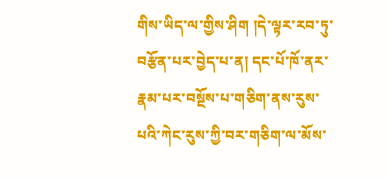གིས་ཡིད་ལ་གྱིས་ཤིག །དེ་ལྟར་རབ་ཏུ་བརྩོན་པར་བྱེད་པ་ན། དང་པོ་ཁོ་ནར་རྣམ་པར་བསྔོས་པ་གཅིག་ནས་རུས་པའི་ཀེང་རུས་ཀྱི་བར་གཅིག་ལ་མོས་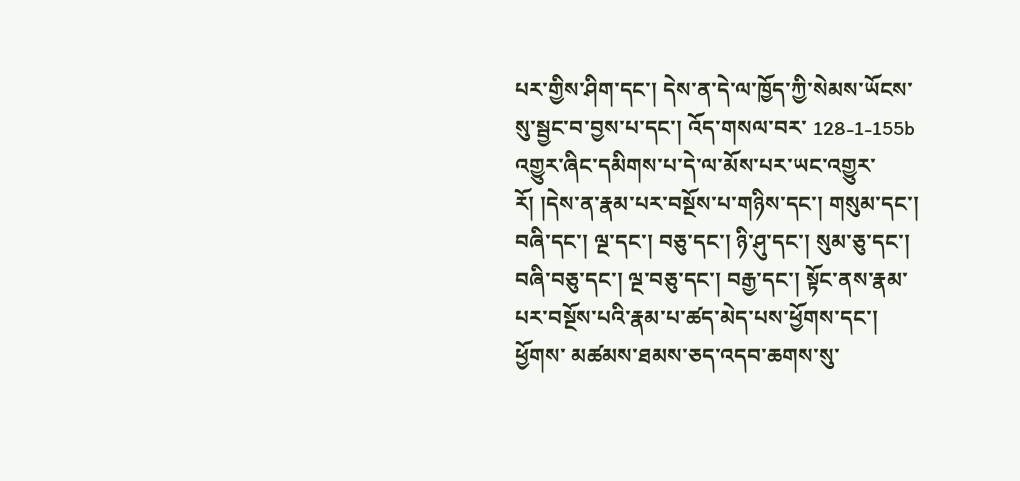པར་གྱིས་ཤིག་དང་། དེས་ན་དེ་ལ་ཁྱོད་ཀྱི་སེམས་ཡོངས་སུ་སྦྱང་བ་བྱས་པ་དང་། འོད་གསལ་བར་ 128-1-155b འགྱུར་ཞིང་དམིགས་པ་དེ་ལ་མོས་པར་ཡང་འགྱུར་རོ། །དེས་ན་རྣམ་པར་བསྔོས་པ་གཉིས་དང་། གསུམ་དང་། བཞི་དང་། ལྔ་དང་། བཅུ་དང་། ཉི་ཤུ་དང་། སུམ་ཅུ་དང་། བཞི་བཅུ་དང་། ལྔ་བཅུ་དང་། བརྒྱ་དང་། སྟོང་ནས་རྣམ་པར་བསྔོས་པའི་རྣམ་པ་ཚད་མེད་པས་ཕྱོགས་དང་། ཕྱོགས་ མཚམས་ཐམས་ཅད་འདབ་ཆགས་སུ་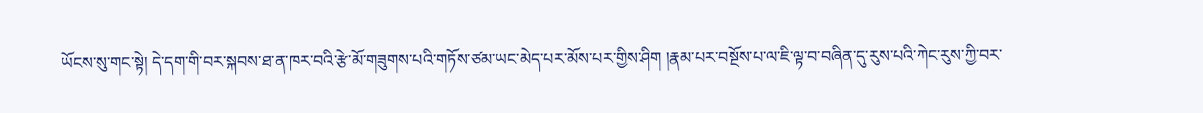ཡོངས་སུ་གང་སྟེ། དེ་དག་གི་བར་སྐབས་ཐ་ན་ཁར་བའི་རྩེ་མོ་གཟུགས་པའི་གཏོས་ཙམ་ཡང་མེད་པར་མོས་པར་གྱིས་ཤིག །རྣམ་པར་བསྔོས་པ་ལ་ཇི་ལྟ་བ་བཞིན་དུ་རུས་པའི་ཀེང་རུས་ཀྱི་བར་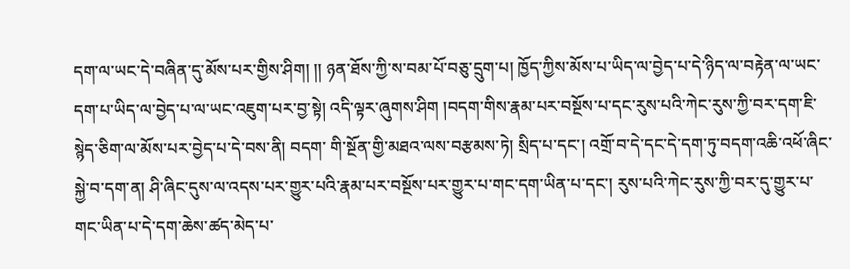དག་ལ་ཡང་དེ་བཞིན་དུ་མོས་པར་གྱིས་ཤིག། །། ཉན་ཐོས་ཀྱི་ས་བམ་པོ་བཅུ་དྲུག་པ། ཁྱོད་ཀྱིས་མོས་པ་ཡིད་ལ་བྱེད་པ་དེ་ཉིད་ལ་བརྟེན་ལ་ཡང་དག་པ་ཡིད་ལ་བྱེད་པ་ལ་ཡང་འཇུག་པར་བྱ་སྟེ། འདི་ལྟར་ཞུགས་ཤིག །བདག་གིས་རྣམ་པར་བསྔོས་པ་དང་རུས་པའི་ཀེང་རུས་ཀྱི་བར་དག་ཇི་སྙེད་ཅིག་ལ་མོས་པར་བྱེད་པ་དེ་བས་ནི། བདག་ གི་སྔོན་གྱི་མཐའ་ལས་བརྩམས་ཏེ། སྲིད་པ་དང་། འགྲོ་བ་དེ་དང་དེ་དག་ཏུ་བདག་འཆི་འཕོ་ཞིང་སྐྱེ་བ་དག་ན། ཤི་ཞིང་དུས་ལ་འདས་པར་གྱུར་པའི་རྣམ་པར་བསྔོས་པར་གྱུར་པ་གང་དག་ཡིན་པ་དང་། རུས་པའི་ཀེང་རུས་ཀྱི་བར་དུ་གྱུར་པ་གང་ཡིན་པ་དེ་དག་ཆེས་ཚད་མེད་པ་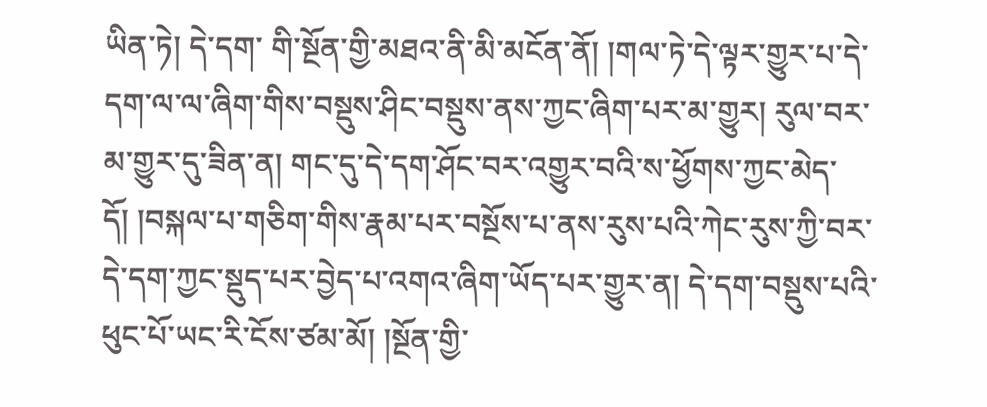ཡིན་ཏེ། དེ་དག་ གི་སྔོན་གྱི་མཐའ་ནི་མི་མངོན་ནོ། །གལ་ཏེ་དེ་ལྟར་གྱུར་པ་དེ་དག་ལ་ལ་ཞིག་གིས་བསྡུས་ཤིང་བསྡུས་ནས་ཀྱང་ཞིག་པར་མ་གྱུར། རུལ་བར་མ་གྱུར་དུ་ཟིན་ན། གང་དུ་དེ་དག་ཤོང་བར་འགྱུར་བའི་ས་ཕྱོགས་ཀྱང་མེད་དོ། །བསྐལ་པ་གཅིག་གིས་རྣམ་པར་བསྔོས་པ་ནས་རུས་པའི་ཀེང་རུས་ཀྱི་བར་ དེ་དག་ཀྱང་སྡུད་པར་བྱེད་པ་འགའ་ཞིག་ཡོད་པར་གྱུར་ན། དེ་དག་བསྡུས་པའི་ཕུང་པོ་ཡང་རི་ངོས་ཙམ་མོ། །སྔོན་གྱི་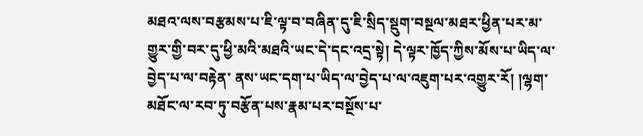མཐའ་ལས་བརྩམས་པ་ཇི་ལྟ་བ་བཞིན་དུ་ཇི་སྲིད་སྡུག་བསྔལ་མཐར་ཕྱིན་པར་མ་གྱུར་གྱི་བར་དུ་ཕྱི་མའི་མཐའི་ཡང་དེ་དང་འདྲ་སྟེ། དེ་ལྟར་ཁྱོད་ཀྱིས་མོས་པ་ཡིད་ལ་བྱེད་པ་ལ་བརྟེན་ ནས་ཡང་དག་པ་ཡིད་ལ་བྱེད་པ་ལ་འཇུག་པར་འགྱུར་རོ། །ལྷག་མཐོང་ལ་རབ་ཏུ་བརྩོན་པས་རྣམ་པར་བསྔོས་པ་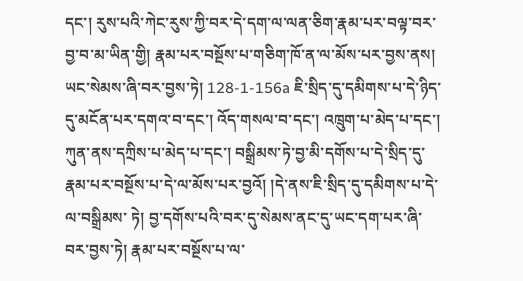དང་། རུས་པའི་ཀེང་རུས་ཀྱི་བར་དེ་དག་ལ་ལན་ཅིག་རྣམ་པར་བལྟ་བར་བྱ་བ་མ་ཡིན་གྱི། རྣམ་པར་བསྔོས་པ་གཅིག་ཁོ་ན་ལ་མོས་པར་བྱས་ནས། ཡང་སེམས་ཞི་བར་བྱས་ཏེ། 128-1-156a ཇི་སྲིད་དུ་དམིགས་པ་དེ་ཉིད་དུ་མངོན་པར་དགའ་བ་དང་། འོད་གསལ་བ་དང་། འཁྲུག་པ་མེད་པ་དང་། ཀུན་ནས་དཀྲིས་པ་མེད་པ་དང་། བསྒྲིམས་ཏེ་བྱ་མི་དགོས་པ་དེ་སྲིད་དུ་རྣམ་པར་བསྔོས་པ་དེ་ལ་མོས་པར་བྱའོ། །དེ་ནས་ཇི་སྲིད་དུ་དམིགས་པ་དེ་ལ་བསྒྲིམས་ ཏེ། བྱ་དགོས་པའི་བར་དུ་སེམས་ནང་དུ་ཡང་དག་པར་ཞི་བར་བྱས་ཏེ། རྣམ་པར་བསྔོས་པ་ལ་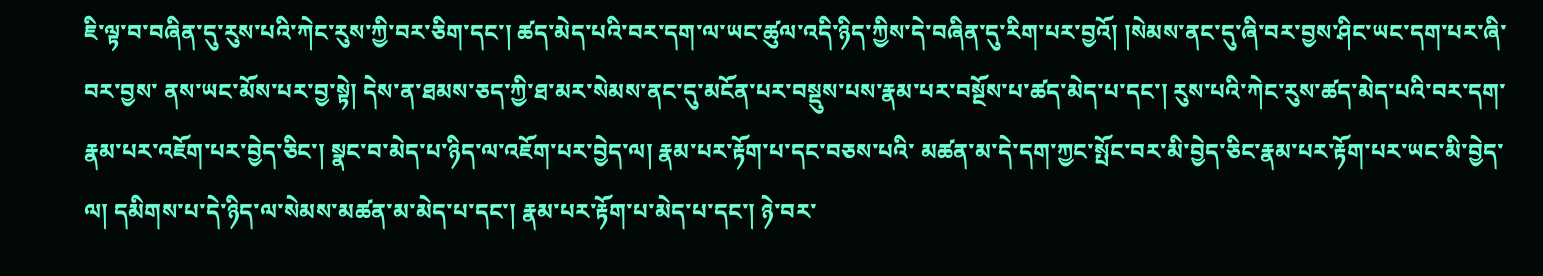ཇི་ལྟ་བ་བཞིན་དུ་རུས་པའི་ཀེང་རུས་ཀྱི་བར་ཅིག་དང་། ཚད་མེད་པའི་བར་དག་ལ་ཡང་ཚུལ་འདི་ཉིད་ཀྱིས་དེ་བཞིན་དུ་རིག་པར་བྱའོ། །སེམས་ནང་དུ་ཞི་བར་བྱས་ཤིང་ཡང་དག་པར་ཞི་བར་བྱས་ ནས་ཡང་མོས་པར་བྱ་སྟེ། དེས་ན་ཐམས་ཅད་ཀྱི་ཐ་མར་སེམས་ནང་དུ་མངོན་པར་བསྡུས་པས་རྣམ་པར་བསྔོས་པ་ཚད་མེད་པ་དང་། རུས་པའི་ཀེང་རུས་ཚད་མེད་པའི་བར་དག་རྣམ་པར་འཇོག་པར་བྱེད་ཅིང་། སྣང་བ་མེད་པ་ཉིད་ལ་འཇོག་པར་བྱེད་ལ། རྣམ་པར་རྟོག་པ་དང་བཅས་པའི་ མཚན་མ་དེ་དག་ཀྱང་སྤོང་བར་མི་བྱེད་ཅིང་རྣམ་པར་རྟོག་པར་ཡང་མི་བྱེད་ལ། དམིགས་པ་དེ་ཉིད་ལ་སེམས་མཚན་མ་མེད་པ་དང་། རྣམ་པར་རྟོག་པ་མེད་པ་དང་། ཉེ་བར་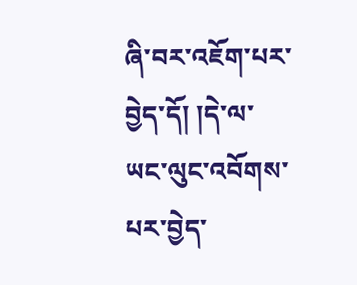ཞི་བར་འཇོག་པར་བྱེད་དོ། །དེ་ལ་ཡང་ལུང་འབོགས་པར་བྱེད་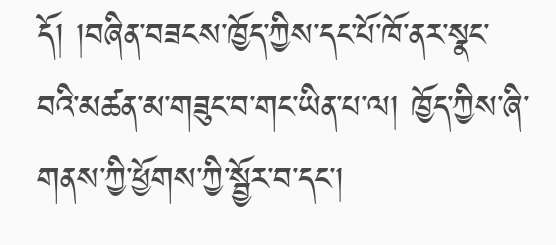དོ། །བཞིན་བཟངས་ཁྱོད་ཀྱིས་དང་པོ་ཁོ་ནར་སྣང་ བའི་མཚན་མ་གཟུང་བ་གང་ཡིན་པ་ལ། ཁྱོད་ཀྱིས་ཞི་གནས་ཀྱི་ཕྱོགས་ཀྱི་སྦྱོར་བ་དང་།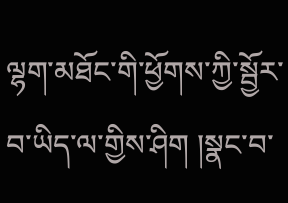ལྷག་མཐོང་གི་ཕྱོགས་ཀྱི་སྦྱོར་བ་ཡིད་ལ་གྱིས་ཤིག །སྣང་བ་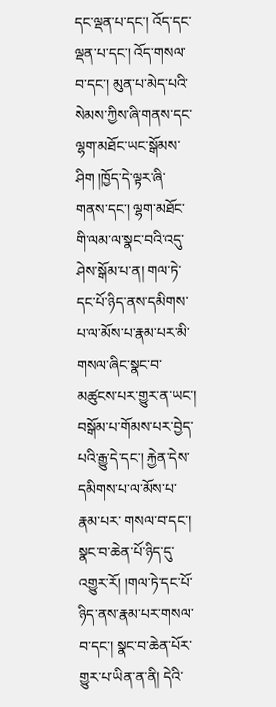དང་ལྡན་པ་དང་། འོད་དང་ལྡན་པ་དང་། འོད་གསལ་བ་དང་། མུན་པ་མེད་པའི་སེམས་ཀྱིས་ཞི་གནས་དང་ལྷག་མཐོང་ཡང་སྒོམས་ ཤིག །ཁྱོད་དེ་ལྟར་ཞི་གནས་དང་། ལྷག་མཐོང་གི་ལམ་ལ་སྣང་བའི་འདུ་ཤེས་སྒོམ་པ་ན། གལ་ཏེ་དང་པོ་ཉིད་ནས་དམིགས་པ་ལ་མོས་པ་རྣམ་པར་མི་གསལ་ཞིང་སྣང་བ་མཚུངས་པར་གྱུར་ན་ཡང་། བསྒོམ་པ་གོམས་པར་བྱེད་པའི་རྒྱུ་དེ་དང་། རྐྱེན་དེས་དམིགས་པ་ལ་མོས་པ་རྣམ་པར་ གསལ་བ་དང་། སྣང་བ་ཆེན་པོ་ཉིད་དུ་འགྱུར་རོ། །གལ་ཏེ་དང་པོ་ཉིད་ནས་རྣམ་པར་གསལ་བ་དང་། སྣང་བ་ཆེན་པོར་གྱུར་པ་ཡིན་ན་ནི། དེའི་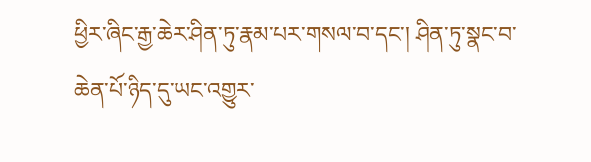ཕྱིར་ཞིང་རྒྱ་ཆེར་ཤིན་ཏུ་རྣམ་པར་གསལ་བ་དང་། ཤིན་ཏུ་སྣང་བ་ཆེན་པོ་ཉིད་དུ་ཡང་འགྱུར་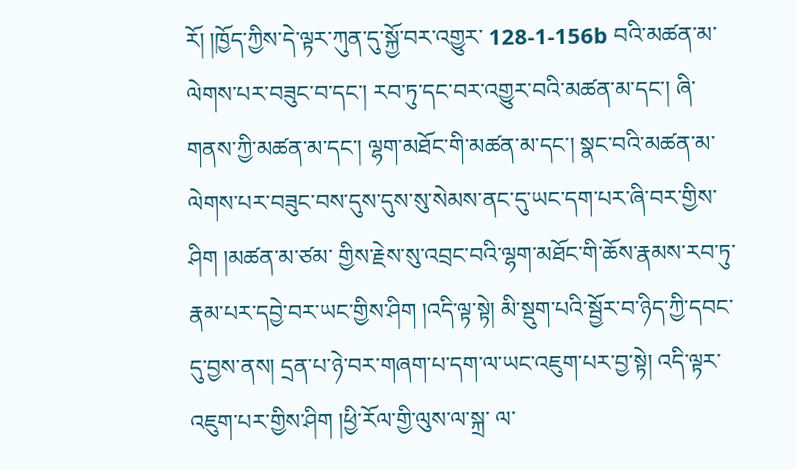རོ། །ཁྱོད་ཀྱིས་དེ་ལྟར་ཀུན་དུ་སྐྱོ་བར་འགྱུར་ 128-1-156b བའི་མཚན་མ་ལེགས་པར་བཟུང་བ་དང་། རབ་ཏུ་དང་བར་འགྱུར་བའི་མཚན་མ་དང་། ཞི་གནས་ཀྱི་མཚན་མ་དང་། ལྷག་མཐོང་གི་མཚན་མ་དང་། སྣང་བའི་མཚན་མ་ལེགས་པར་བཟུང་བས་དུས་དུས་སུ་སེམས་ནང་དུ་ཡང་དག་པར་ཞི་བར་གྱིས་ཤིག །མཚན་མ་ཙམ་ གྱིས་རྗེས་སུ་འབྲང་བའི་ལྷག་མཐོང་གི་ཆོས་རྣམས་རབ་ཏུ་རྣམ་པར་དབྱེ་བར་ཡང་གྱིས་ཤིག །འདི་ལྟ་སྟེ། མི་སྡུག་པའི་སྦྱོར་བ་ཉིད་ཀྱི་དབང་དུ་བྱས་ནས། དྲན་པ་ཉེ་བར་གཞག་པ་དག་ལ་ཡང་འཇུག་པར་བྱ་སྟེ། འདི་ལྟར་འཇུག་པར་གྱིས་ཤིག །ཕྱི་རོལ་གྱི་ལུས་ལ་སྐྲ་ ལ་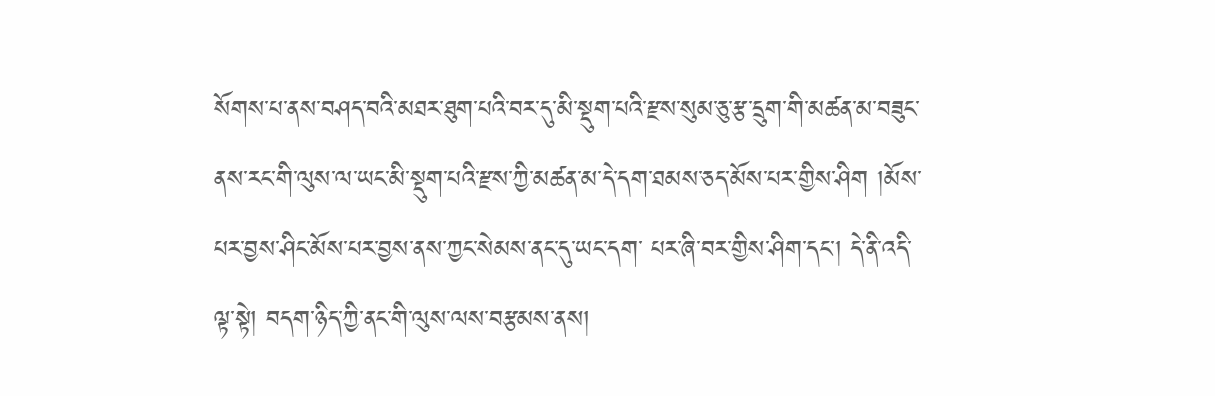སོགས་པ་ནས་བཤད་བའི་མཐར་ཐུག་པའི་བར་དུ་མི་སྡུག་པའི་རྫས་སུམ་ཅུ་རྩ་དྲུག་གི་མཚན་མ་བཟུང་ནས་རང་གི་ལུས་ལ་ཡང་མི་སྡུག་པའི་རྫས་ཀྱི་མཚན་མ་དེ་དག་ཐམས་ཅད་མོས་པར་གྱིས་ཤིག །མོས་པར་བྱས་ཤིང་མོས་པར་བྱས་ནས་ཀྱང་སེམས་ནང་དུ་ཡང་དག་ པར་ཞི་བར་གྱིས་ཤིག་དང་། དེ་ནི་འདི་ལྟ་སྟེ། བདག་ཉིད་ཀྱི་ནང་གི་ལུས་ལས་བརྩམས་ནས།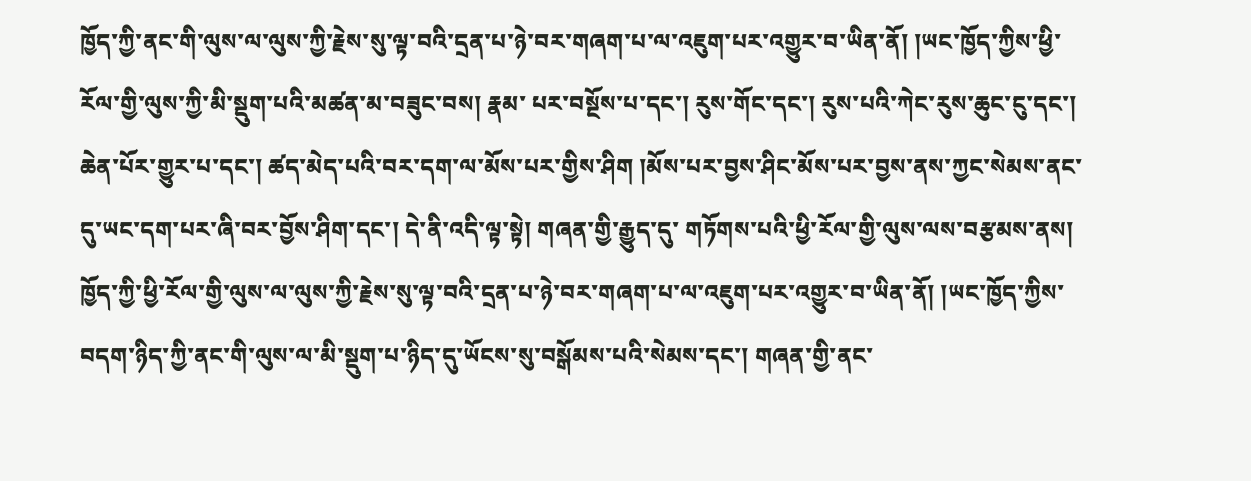ཁྱོད་ཀྱི་ནང་གི་ལུས་ལ་ལུས་ཀྱི་རྗེས་སུ་ལྟ་བའི་དྲན་པ་ཉེ་བར་གཞག་པ་ལ་འཇུག་པར་འགྱུར་བ་ཡིན་ནོ། །ཡང་ཁྱོད་ཀྱིས་ཕྱི་རོལ་གྱི་ལུས་ཀྱི་མི་སྡུག་པའི་མཚན་མ་བཟུང་བས། རྣམ་ པར་བསྔོས་པ་དང་། རུས་གོང་དང་། རུས་པའི་ཀེང་རུས་ཆུང་ངུ་དང་། ཆེན་པོར་གྱུར་པ་དང་། ཚད་མེད་པའི་བར་དག་ལ་མོས་པར་གྱིས་ཤིག །མོས་པར་བྱས་ཤིང་མོས་པར་བྱས་ནས་ཀྱང་སེམས་ནང་དུ་ཡང་དག་པར་ཞི་བར་བྱོས་ཤིག་དང་། དེ་ནི་འདི་ལྟ་སྟེ། གཞན་གྱི་རྒྱུད་དུ་ གཏོགས་པའི་ཕྱི་རོལ་གྱི་ལུས་ལས་བརྩམས་ནས། ཁྱོད་ཀྱི་ཕྱི་རོལ་གྱི་ལུས་ལ་ལུས་ཀྱི་རྗེས་སུ་ལྟ་བའི་དྲན་པ་ཉེ་བར་གཞག་པ་ལ་འཇུག་པར་འགྱུར་བ་ཡིན་ནོ། །ཡང་ཁྱོད་ཀྱིས་བདག་ཉིད་ཀྱི་ནང་གི་ལུས་ལ་མི་སྡུག་པ་ཉིད་དུ་ཡོངས་སུ་བསྒོམས་པའི་སེམས་དང་། གཞན་གྱི་ནང་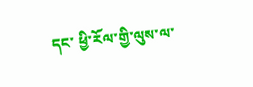དང་ ཕྱི་རོལ་གྱི་ལུས་ལ་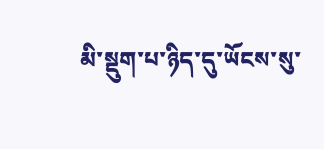མི་སྡུག་པ་ཉིད་དུ་ཡོངས་སུ་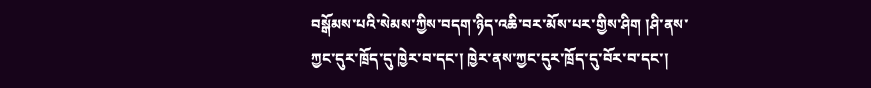བསྒོམས་པའི་སེམས་ཀྱིས་བདག་ཉིད་འཆི་བར་མོས་པར་གྱིས་ཤིག །ཤི་ནས་ཀྱང་དུར་ཁྲོད་དུ་ཁྱེར་བ་དང་། ཁྱེར་ནས་ཀྱང་དུར་ཁྲོད་དུ་བོར་བ་དང་།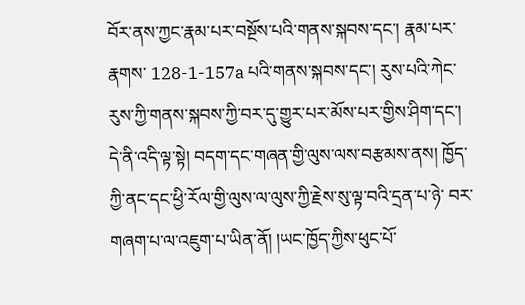བོར་ནས་ཀྱང་རྣམ་པར་བསྔོས་པའི་གནས་སྐབས་དང་། རྣམ་པར་རྣགས་ 128-1-157a པའི་གནས་སྐབས་དང་། རུས་པའི་ཀེང་རུས་ཀྱི་གནས་སྐབས་ཀྱི་བར་དུ་གྱུར་པར་མོས་པར་གྱིས་ཤིག་དང་། དེ་ནི་འདི་ལྟ་སྟེ། བདག་དང་གཞན་གྱི་ལུས་ལས་བརྩམས་ནས། ཁྱོད་ཀྱི་ནང་དང་ཕྱི་རོལ་གྱི་ལུས་ལ་ལུས་ཀྱི་རྗེས་སུ་ལྟ་བའི་དྲན་པ་ཉེ་ བར་གཞག་པ་ལ་འཇུག་པ་ཡིན་ནོ། །ཡང་ཁྱོད་ཀྱིས་ཕུང་པོ་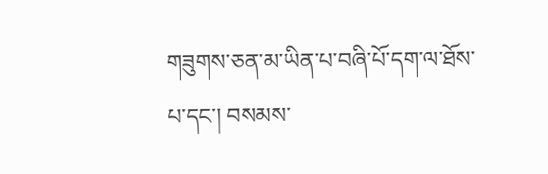གཟུགས་ཅན་མ་ཡིན་པ་བཞི་པོ་དག་ལ་ཐོས་པ་དང་། བསམས་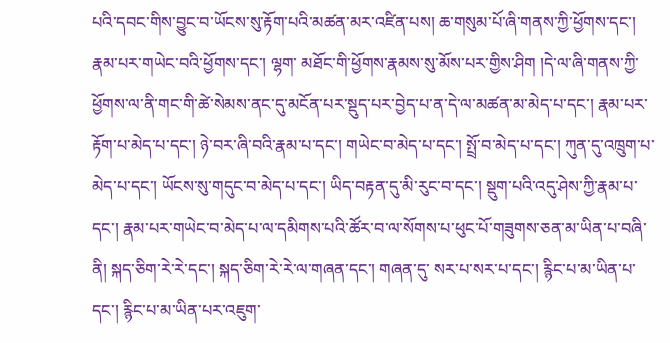པའི་དབང་གིས་བྱུང་བ་ཡོངས་སུ་རྟོག་པའི་མཚན་མར་འཛིན་པས། ཆ་གསུམ་པོ་ཞི་གནས་ཀྱི་ཕྱོགས་དང་། རྣམ་པར་གཡེང་བའི་ཕྱོགས་དང་། ལྷག་ མཐོང་གི་ཕྱོགས་རྣམས་སུ་མོས་པར་གྱིས་ཤིག །དེ་ལ་ཞི་གནས་ཀྱི་ཕྱོགས་ལ་ནི་གང་གི་ཚེ་སེམས་ནང་དུ་མངོན་པར་སྡུད་པར་བྱེད་པ་ན་དེ་ལ་མཚན་མ་མེད་པ་དང་། རྣམ་པར་རྟོག་པ་མེད་པ་དང་། ཉེ་བར་ཞི་བའི་རྣམ་པ་དང་། གཡེང་བ་མེད་པ་དང་། སྤྲོ་བ་མེད་པ་དང་། ཀུན་དུ་འཁྲུག་པ་ མེད་པ་དང་། ཡོངས་སུ་གདུང་བ་མེད་པ་དང་། ཡིད་བརྟན་དུ་མི་རུང་བ་དང་། སྡུག་པའི་འདུ་ཤེས་ཀྱི་རྣམ་པ་དང་། རྣམ་པར་གཡེང་བ་མེད་པ་ལ་དམིགས་པའི་ཚོར་བ་ལ་སོགས་པ་ཕུང་པོ་གཟུགས་ཅན་མ་ཡིན་པ་བཞི་ནི། སྐད་ཅིག་རེ་རེ་དང་། སྐད་ཅིག་རེ་རེ་ལ་གཞན་དང་། གཞན་དུ་ སར་པ་སར་པ་དང་། རྙིང་པ་མ་ཡིན་པ་དང་། རྙིང་པ་མ་ཡིན་པར་འཇུག་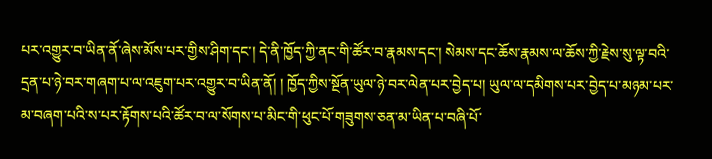པར་འགྱུར་བ་ཡིན་ནོ་ཞེས་མོས་པར་གྱིས་ཤིག་དང་། དེ་ནི་ཁྱོད་ཀྱི་ནང་གི་ཚོར་བ་རྣམས་དང་། སེམས་དང་ཆོས་རྣམས་ལ་ཆོས་ཀྱི་རྗེས་སུ་ལྟ་བའི་དྲན་པ་ཉེ་བར་གཞག་པ་ལ་འཇུག་པར་འགྱུར་བ་ཡིན་ནོ། ། ཁྱོད་ཀྱིས་སྔོན་ཡུལ་ཉེ་བར་ལེན་པར་བྱེད་པ། ཡུལ་ལ་དམིགས་པར་བྱེད་པ་མཉམ་པར་མ་བཞག་པའི་ས་པར་རྟོགས་པའི་ཚོར་བ་ལ་སོགས་པ་མིང་གི་ཕུང་པོ་གཟུགས་ཅན་མ་ཡིན་པ་བཞི་པོ་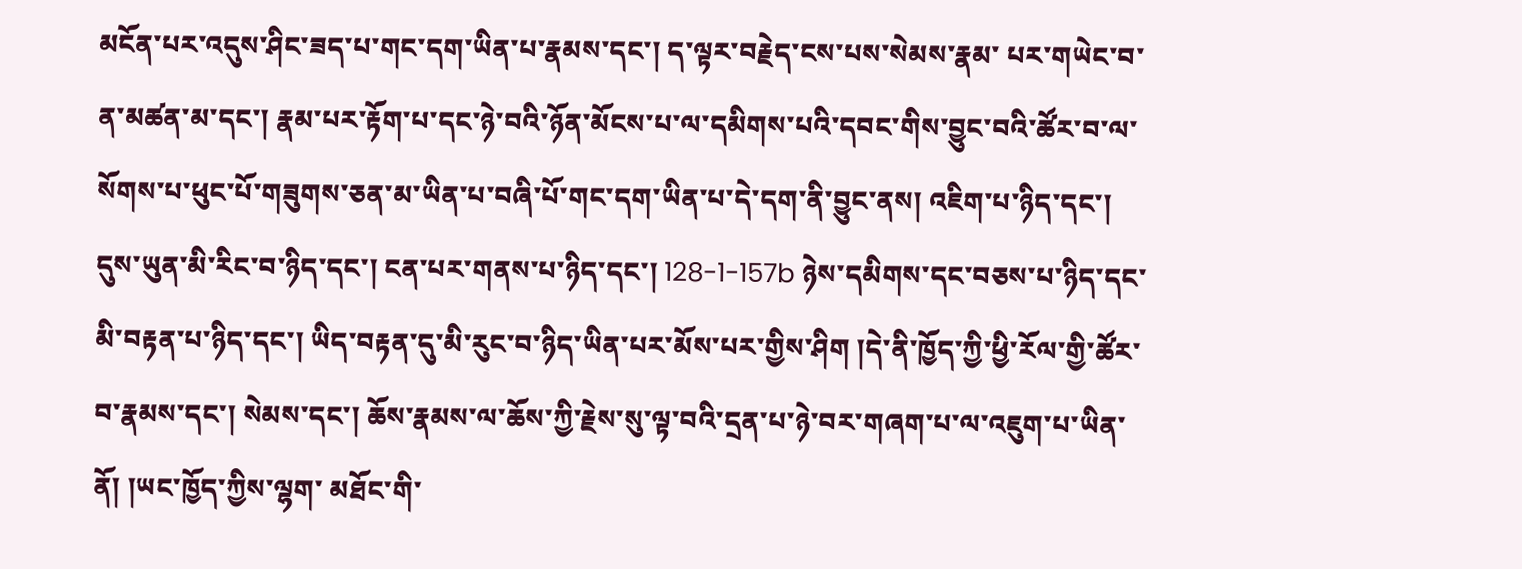མངོན་པར་འདུས་ཤིང་ཟད་པ་གང་དག་ཡིན་པ་རྣམས་དང་། ད་ལྟར་བརྗེད་ངས་པས་སེམས་རྣམ་ པར་གཡེང་བ་ན་མཚན་མ་དང་། རྣམ་པར་རྟོག་པ་དང་ཉེ་བའི་ཉོན་མོངས་པ་ལ་དམིགས་པའི་དབང་གིས་བྱུང་བའི་ཚོར་བ་ལ་སོགས་པ་ཕུང་པོ་གཟུགས་ཅན་མ་ཡིན་པ་བཞི་པོ་གང་དག་ཡིན་པ་དེ་དག་ནི་བྱུང་ནས། འཇིག་པ་ཉིད་དང་། དུས་ཡུན་མི་རིང་བ་ཉིད་དང་། ངན་པར་གནས་པ་ཉིད་དང་། 128-1-157b ཉེས་དམིགས་དང་བཅས་པ་ཉིད་དང་མི་བརྟན་པ་ཉིད་དང་། ཡིད་བརྟན་དུ་མི་རུང་བ་ཉིད་ཡིན་པར་མོས་པར་གྱིས་ཤིག །དེ་ནི་ཁྱོད་ཀྱི་ཕྱི་རོལ་གྱི་ཚོར་བ་རྣམས་དང་། སེམས་དང་། ཆོས་རྣམས་ལ་ཆོས་ཀྱི་རྗེས་སུ་ལྟ་བའི་དྲན་པ་ཉེ་བར་གཞག་པ་ལ་འཇུག་པ་ཡིན་ནོ། །ཡང་ཁྱོད་ཀྱིས་ལྷག་ མཐོང་གི་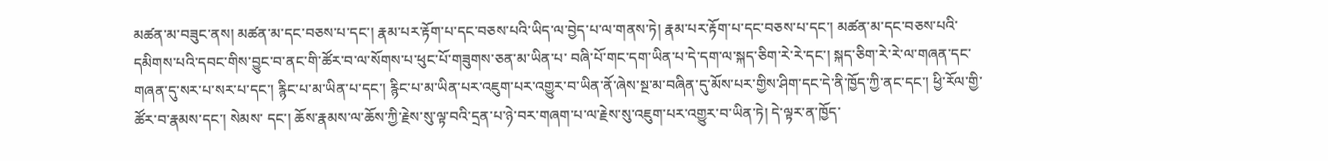མཚན་མ་བཟུང་ནས། མཚན་མ་དང་བཅས་པ་དང་། རྣམ་པར་རྟོག་པ་དང་བཅས་པའི་ཡིད་ལ་བྱེད་པ་ལ་གནས་ཏེ། རྣམ་པར་རྟོག་པ་དང་བཅས་པ་དང་། མཚན་མ་དང་བཅས་པའི་དམིགས་པའི་དབང་གིས་བྱུང་བ་ནང་གི་ཚོར་བ་ལ་སོགས་པ་ཕུང་པོ་གཟུགས་ཅན་མ་ཡིན་པ་ བཞི་པོ་གང་དག་ཡིན་པ་དེ་དག་ལ་སྐད་ཅིག་རེ་རེ་དང་། སྐད་ཅིག་རེ་རེ་ལ་གཞན་དང་གཞན་དུ་སར་པ་སར་པ་དང་། རྙིང་པ་མ་ཡིན་པ་དང་། རྙིང་པ་མ་ཡིན་པར་འཇུག་པར་འགྱུར་བ་ཡིན་ནོ་ཞེས་སྔ་མ་བཞིན་དུ་མོས་པར་གྱིས་ཤིག་དང་དེ་ནི་ཁྱོད་ཀྱི་ནང་དང་། ཕྱི་རོལ་གྱི་ཚོར་བ་རྣམས་དང་། སེམས་ དང་། ཆོས་རྣམས་ལ་ཆོས་ཀྱི་རྗེས་སུ་ལྟ་བའི་དྲན་པ་ཉེ་བར་གཞག་པ་ལ་རྗེས་སུ་འཇུག་པར་འགྱུར་བ་ཡིན་ཏེ། དེ་ལྟར་ན་ཁྱོད་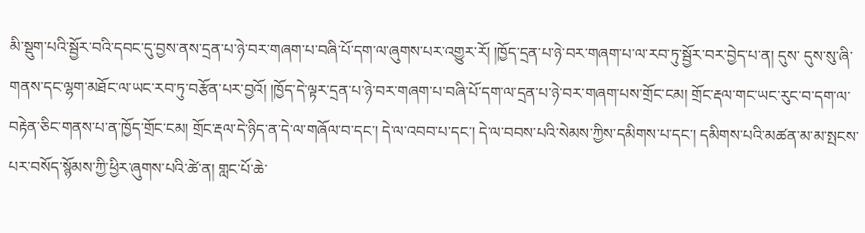མི་སྡུག་པའི་སྦྱོར་བའི་དབང་དུ་བྱས་ནས་དྲན་པ་ཉེ་བར་གཞག་པ་བཞི་པོ་དག་ལ་ཞུགས་པར་འགྱུར་རོ། །ཁྱོད་དྲན་པ་ཉེ་བར་གཞག་པ་ལ་རབ་ཏུ་སྦྱོར་བར་བྱེད་པ་ན། དུས་ དུས་སུ་ཞི་གནས་དང་ལྷག་མཐོང་ལ་ཡང་རབ་ཏུ་བརྩོན་པར་བྱའོ། །ཁྱོད་དེ་ལྟར་དྲན་པ་ཉེ་བར་གཞག་པ་བཞི་པོ་དག་ལ་དྲན་པ་ཉེ་བར་གཞག་པས་གྲོང་ངམ། གྲོང་རྡལ་གང་ཡང་རུང་བ་དག་ལ་བརྟེན་ཅིང་གནས་པ་ན་ཁྱོད་གྲོང་ངམ། གྲོང་རྡལ་དེ་ཉིད་ན་དེ་ལ་གཞོལ་བ་དང་། དེ་ལ་འབབ་པ་དང་། དེ་ལ་བབས་པའི་སེམས་ཀྱིས་དམིགས་པ་དང་། དམིགས་པའི་མཚན་མ་མ་སྤངས་པར་བསོད་སྙོམས་ཀྱི་ཕྱིར་ཞུགས་པའི་ཚེ་ན། གླང་པོ་ཆེ་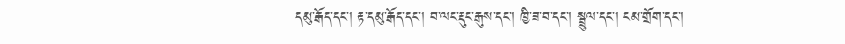དམུ་རྒོད་དང་། རྟ་དམུ་རྒོད་དང་། བ་ལང་རྡུང་རྒུས་དང་། ཁྱི་ཟ་བ་དང་། སྦྲུལ་དང་། ངམ་གྲོག་དང་།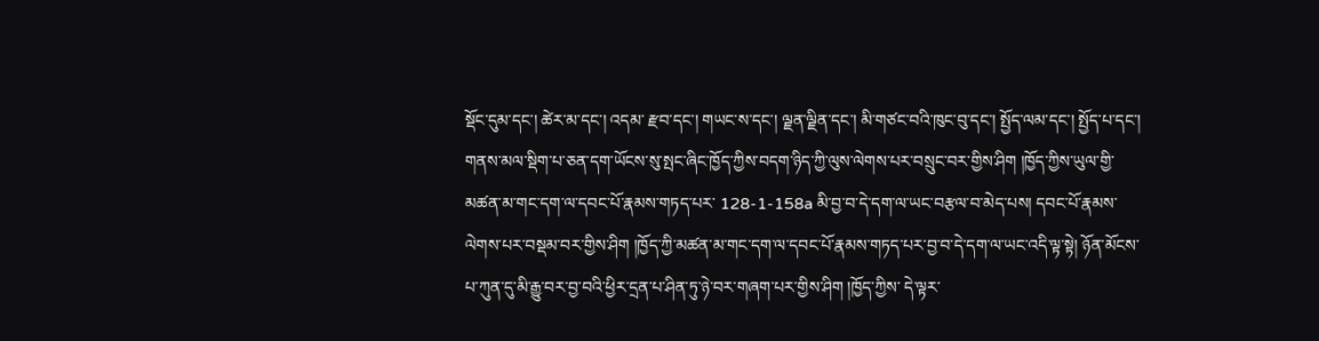སྡོང་དུམ་དང་། ཚེར་མ་དང་། འདམ་ རྫབ་དང་། གཡང་ས་དང་། ལྗན་ལྗིན་དང་། མི་གཙང་བའི་ཁུང་བུ་དང་། སྤྱོད་ལམ་དང་། སྤྱོད་པ་དང་། གནས་མལ་སྡིག་པ་ཅན་དག་ཡོངས་སུ་སྤང་ཞིང་ཁྱོད་ཀྱིས་བདག་ཉིད་ཀྱི་ལུས་ལེགས་པར་བསྲུང་བར་གྱིས་ཤིག །ཁྱོད་ཀྱིས་ཡུལ་གྱི་མཚན་མ་གང་དག་ལ་དབང་པོ་རྣམས་གཏད་པར་ 128-1-158a མི་བྱ་བ་དེ་དག་ལ་ཡང་བརྩལ་བ་མེད་པས། དབང་པོ་རྣམས་ལེགས་པར་བསྡམ་བར་གྱིས་ཤིག །ཁྱོད་ཀྱི་མཚན་མ་གང་དག་ལ་དབང་པོ་རྣམས་གཏད་པར་བྱ་བ་དེ་དག་ལ་ཡང་འདི་ལྟ་སྟེ། ཉོན་མོངས་པ་ཀུན་དུ་མི་རྒྱུ་བར་བྱ་བའི་ཕྱིར་དྲན་པ་ཤིན་ཏུ་ཉེ་བར་གཞག་པར་གྱིས་ཤིག །ཁྱོད་ཀྱིས་ དེ་ལྟར་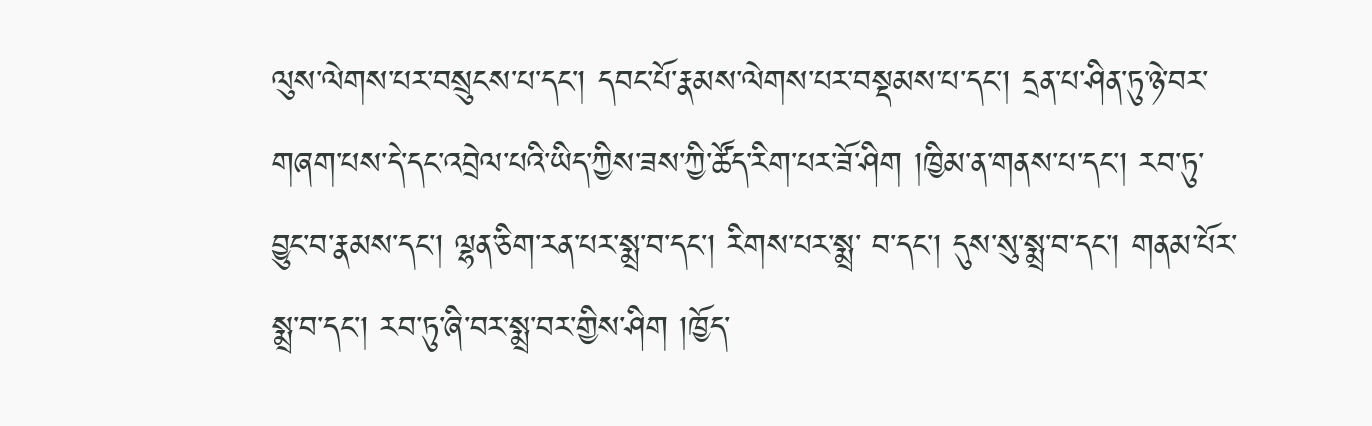ལུས་ལེགས་པར་བསྲུངས་པ་དང་། དབང་པོ་རྣམས་ལེགས་པར་བསྡམས་པ་དང་། དྲན་པ་ཤིན་ཏུ་ཉེ་བར་གཞག་པས་དེ་དང་འབྲེལ་པའི་ཡིད་ཀྱིས་ཟས་ཀྱི་ཚོད་རིག་པར་ཟོ་ཤིག །ཁྱིམ་ན་གནས་པ་དང་། རབ་ཏུ་བྱུང་བ་རྣམས་དང་། ལྷན་ཅིག་རན་པར་སྨྲ་བ་དང་། རིགས་པར་སྨྲ་ བ་དང་། དུས་སུ་སྨྲ་བ་དང་། གནམ་པོར་སྨྲ་བ་དང་། རབ་ཏུ་ཞི་བར་སྨྲ་བར་གྱིས་ཤིག །ཁྱོད་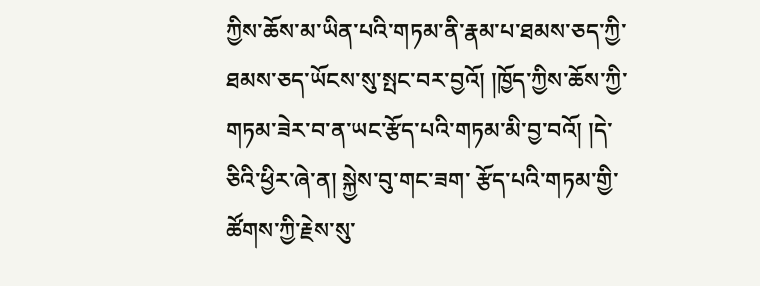ཀྱིས་ཆོས་མ་ཡིན་པའི་གཏམ་ནི་རྣམ་པ་ཐམས་ཅད་ཀྱི་ཐམས་ཅད་ཡོངས་སུ་སྤང་བར་བྱའོ། །ཁྱོད་ཀྱིས་ཆོས་ཀྱི་གཏམ་ཟེར་བ་ན་ཡང་རྩོད་པའི་གཏམ་མི་བྱ་བའོ། །དེ་ཅིའི་ཕྱིར་ཞེ་ན། སྐྱེས་བུ་གང་ཟག་ རྩོད་པའི་གཏམ་གྱི་ཚོགས་ཀྱི་རྗེས་སུ་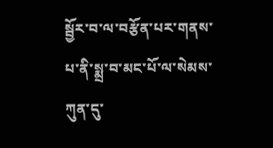སྦྱོར་བ་ལ་བརྩོན་པར་གནས་པ་ནི་སྨྲ་བ་མང་པོ་ལ་སེམས་ཀུན་དུ་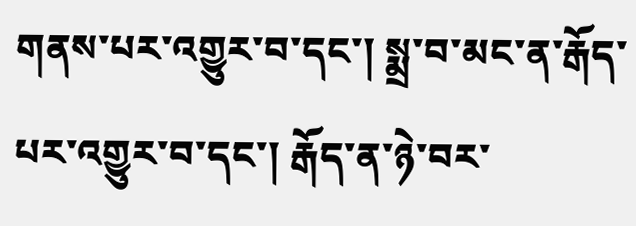གནས་པར་འགྱུར་བ་དང་། སྨྲ་བ་མང་ན་རྒོད་པར་འགྱུར་བ་དང་། རྒོད་ན་ཉེ་བར་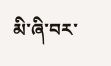མི་ཞི་བར་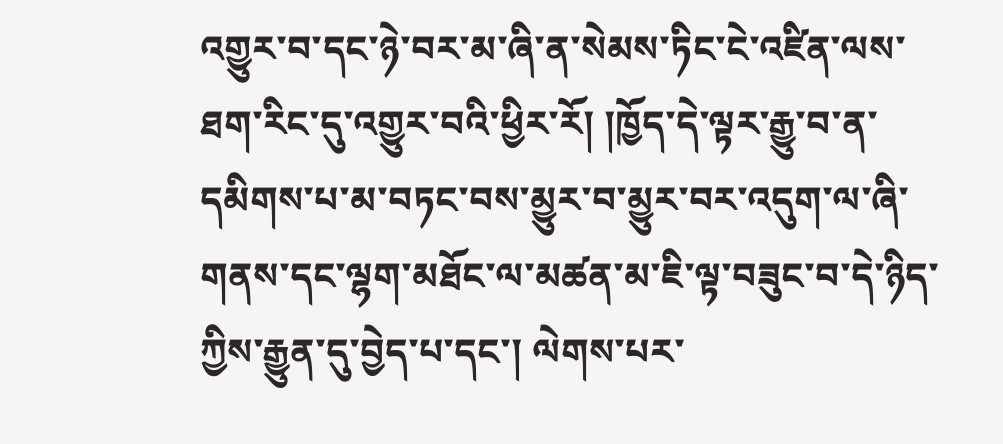འགྱུར་བ་དང་ཉེ་བར་མ་ཞི་ན་སེམས་ཏིང་ངེ་འཛིན་ལས་ཐག་རིང་དུ་འགྱུར་བའི་ཕྱིར་རོ། །ཁྱོད་དེ་ལྟར་རྒྱུ་བ་ན་ དམིགས་པ་མ་བཏང་བས་མྱུར་བ་མྱུར་བར་འདུག་ལ་ཞི་གནས་དང་ལྷག་མཐོང་ལ་མཚན་མ་ཇི་ལྟ་བཟུང་བ་དེ་ཉིད་ཀྱིས་རྒྱུན་དུ་བྱེད་པ་དང་། ལེགས་པར་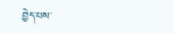བྱེད་པས་